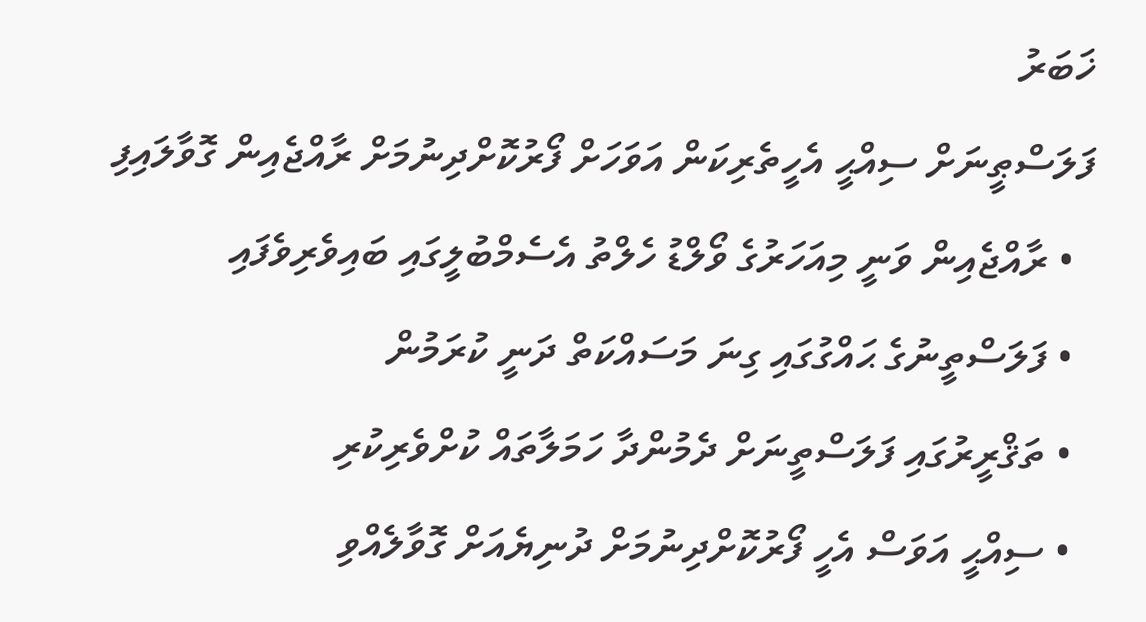ޚަބަރު
ފަލަސްޠީނަށް ސިއްޙީ އެހީތެރިކަން އަވަހަށް ފޯރުކޮށްދިނުމަށް ރާއްޖެއިން ގޮވާލައިފި
  • ރާއްޖެއިން ވަނީ މިއަހަރުގެ ވޯލްޑު ހެލްތު އެސެމްބުލީގައި ބައިވެރިވެފައި
  • ފަލަސްތީނުގެ ޙައްގުގައި ގިނަ މަސައްކަތް ދަނީ ކުރަމުން
  • ތަޤްރީރުގައި ފަލަސްތީނަށް ދެމުންދާ ހަމަލާތައް ކުށްވެރިކުރި
  • ސިއްޙީ އަވަސް އެހީ ފޯރުކޮށްދިނުމަށް ދުނިޔެއަށް ގޮވާލެއްވި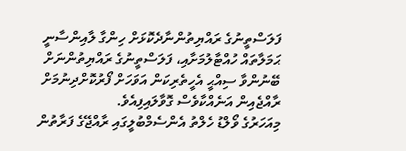ފަލަސްތީނުގެ ރައްޔިތުންނާދެކޮޅަށް ހިންގާ ލާއިންސާނީ ޙަމަލާތައް ހުއްޓާލުމަށާއި، ފަލަސްތީނުގެ ރައްޔިތުންނަށް ބޭނުންވާ ސިއްޙީ އެހީތެރިކަން އަވަހަށް ފޯރުކޮށްދިނުމަށް ރާއްޖެއިން އަނެއްކާވެސް ގޮވާލައިފިއެވެ.
މިއަހަރުގެ ވޯލްޑު ހެލްތު އެންސެމްބުލީގައި ރާއްޖޭގެ ފަރާތުން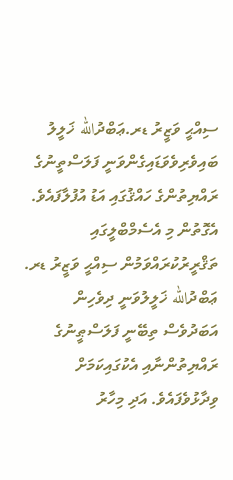ސިއްޙީ ވަޒީރު ޑރ.ޢަބްދުالله ޚަލީލު ބައިވެރިވެވަޑައިގެންވަނީ ފަލަސްތީނުގެ ރައްޔިތުންގެ ހައްޤުގައި އަޑު އުފުލާފައެވެ.
އެގޮތުން މި އެސެމްބްލީގައި ތަޤްރީރުކުރައްވަމުން ސިއްޙީ ވަޒީރު ޑރ. ޢަބްދުالله ޚަލީލުވަނީ ދިވެހިން އަބަދުވެސް ތިބޭނީ ފަލަސްޠީނުގެ ރައްޔިތުންނާއި އެކުގައިކަމަށް ވިދާޅުވެފައެވެ. އަދި މިހާރު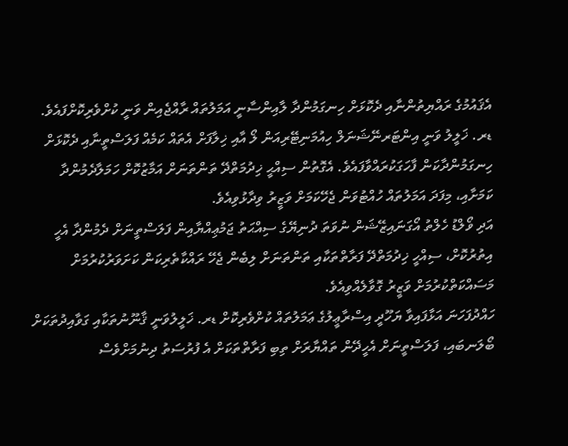އެޤައުމުގެ ރައްޔިތުންނާއި ދެކޮޅަށް ހިނގަމުންދާ ލާއިންސާނީ އަމަލުތައް ރާއްޖެއިން ވަނީ ކުށްވެރިކޮށްފައެވެ.
ޑރ. ޚަލީލު ވަނީ އިންޓަރނޭޝަނަލް ހިއުމަނިޓޭރިއަން ލޯ އާއި ޚިލާފަށް އެތައް ކަމެއް ފަލަސްތީނާއި ދެކޮޅަށް ހިނގަމުންދާކަން ފާހަގަކުރައްވާފައެވެ. އެގޮތުން ސިއްޙީ ޚިދުމަތްދޭ ތަންތަނަށް އަމާޒުކޮށް ހަމަލާދެމުންދާ ކަމަށާއި، މިފަދަ އަމަލުތައް ހުއްޓުވަން ޖެހޭކަމަށް ވަޒީރު ވިދާޅުވިއެވެ.
އަދި ވޯލްޑު ހެލްތު އޯގަނައިޒޭޝަން ނުވަތަ ދުނިޔޭގެ ސިއްޙަތު ޖަމުޢިއްޔާއިން ފަލަސްތީނަށް ދެމުންދާ އެހީ އިތުރުކޮށް، ސިއްހީ ޚިދުމަތްދޭ ފަރާތްތަކާއި ތަންތަނަށް ލިބެން ޖެހޭ ރައްކާތެރިކަން ކަށަވަރުކުރުމަށް މަސައްކަތްކުރުމަށް ވަޒީރު ގޮވާލެއްވިއެވެ.
ހައްދުފަހަނަ އަޅާފައިވާ ޔަހޫދީ އިސްރާޢީލުގެ ޢަމަލުތައް ކުށްވެރިކޮށް ޑރ. ޚަލީލުވަނީ ޤާނޫނުތަކާއި ގަވާއިދުތަކަށް ބޯލަނބައި، ފަލަސްތީނަށް އެހީދޭން ތައްޔާރަށް ތިބި ފަރާތްތަކަށް އެ ފުރުސަތު ދިނުމަށްވެސް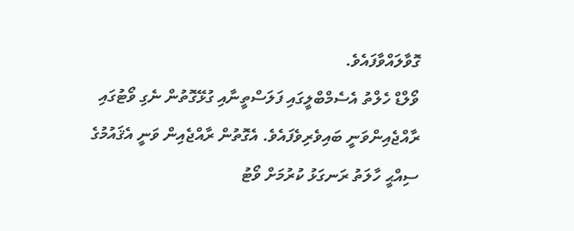ގޮވާލައްވާފައެވެ.
ވޯލްޑް ހެލްތު އެސެމްބްލީގައި ފަލަސްތީނާއި ގުޅޭގޮތުން ނެގި ވޯޓުގައި ރާއްޖެއިންވަނީ ބައިވެރިވެފައެވެ. އެގޮތުން ރާއްޖެއިން ވަނީ އެޤައުމުގެ ސިއްޙީ ހާލަތު ރަނގަޅު ކުރުމަށް ވޯޓު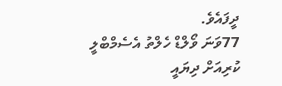ދީފައެވެ.
77ވަނަ ވޯލްޑް ހެލްތު އެސެމްބްލީ ކުރިއަށް ދިޔައީ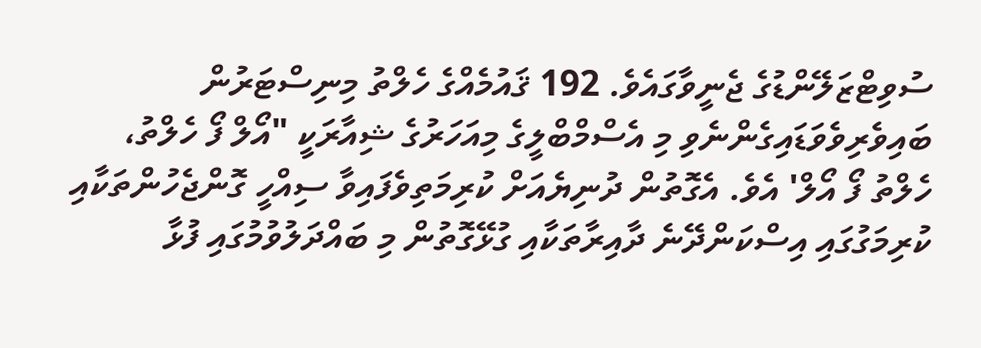ސުވިޓްޒަލޭންޑުގެ ޖެނީވާގައެވެ. 192 ޤައުމެއްގެ ހެލްތު މިނިސްޓަރުން ބައިވެރިވެވަޑައިގެންނެވި މި އެސްމްބްލީގެ މިއަހަރުގެ ޝިއާރަކީ "އޯލް ފޯ ހެލްތު، ހެލްތު ފޯ އޯލް' އެވެ. އެގޮތުން ދުނިޔެއަށް ކުރިމަތިވެފައިވާ ސިއްހީ ގޮންޖެހުންތަކާއި ކުރިމަގުގައި އިސްކަންދޭނެ ދާއިރާތަކާއި ގުޅޭގޮތުން މި ބައްދަލުވުމުގައި ފުޅާ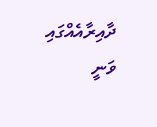ދާއިރާއެއްގައި ވަނީ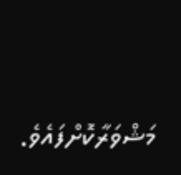މަޝްވަރާކޮށްފައެވެ.